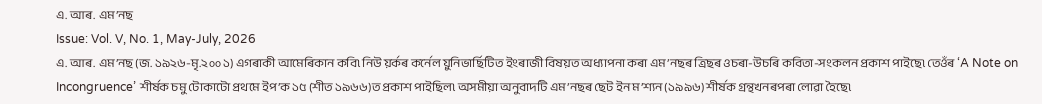এ. আৰ. এম’নছ
Issue: Vol. V, No. 1, May-July, 2026
এ. আৰ. এম’নছ (জ. ১৯২৬-মৃ.২੦੦১) এগৰাকী আমেৰিকান কবি৷ নিউ য়ৰ্কৰ কৰ্নেল য়ুনিভাৰ্ছিটিত ইংৰাজী বিষয়ত অধ্যাপনা কৰা এম’নছৰ ত্ৰিছৰ ওচৰা-উচৰি কবিতা-সংকলন প্ৰকাশ পাইছে৷ তেওঁৰ ‘A Note on Incongruence’ শীৰ্ষক চমু টোকাটো প্ৰথমে ইপ’ক ১৫ (শীত ১৯৬৬)ত প্ৰকাশ পাইছিল৷ অসমীয়া অনুবাদটি এম’নছৰ ছেট ইন ম’শ্যন (১৯৯৬) শীৰ্ষক গ্ৰন্থখনৰপৰা লোৱা হৈছে৷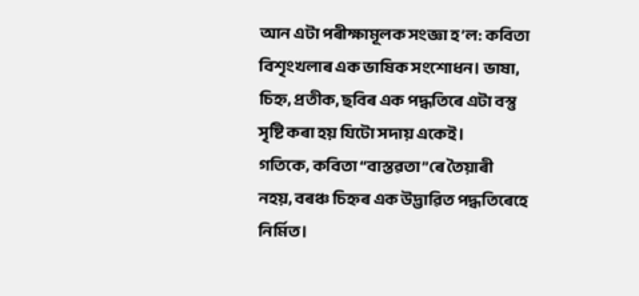আন এটা পৰীক্ষামূলক সংজ্ঞা হ’ল: কবিতা বিশৃংখলাৰ এক ভাষিক সংশোধন। ভাষা, চিহ্ন, প্রতীক, ছবিৰ এক পদ্ধতিৰে এটা বস্তু সৃষ্টি কৰা হয় যিটো সদায় একেই।
গতিকে, কবিতা “বাস্তৱতা”ৰে তৈয়াৰী নহয়, বৰঞ্চ চিহ্নৰ এক উদ্ভাৱিত পদ্ধতিৰেহে নিৰ্মিত।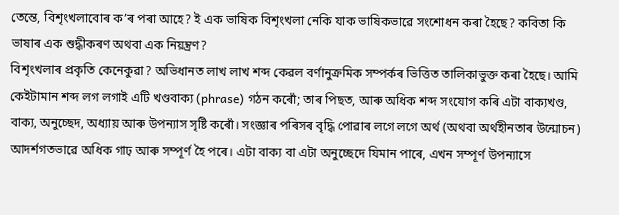তেন্তে, বিশৃংখলাবোৰ ক’ৰ পৰা আহে? ই এক ভাষিক বিশৃংখলা নেকি যাক ভাষিকভাৱে সংশোধন কৰা হৈছে? কবিতা কি ভাষাৰ এক শুদ্ধীকৰণ অথবা এক নিয়ন্ত্ৰণ?
বিশৃংখলাৰ প্ৰকৃতি কেনেকুৱা? অভিধানত লাখ লাখ শব্দ কেৱল বৰ্ণানুক্ৰমিক সম্পৰ্কৰ ভিত্তিত তালিকাভুক্ত কৰা হৈছে। আমি কেইটামান শব্দ লগ লগাই এটি খণ্ডবাক্য (phrase) গঠন কৰোঁ; তাৰ পিছত, আৰু অধিক শব্দ সংযোগ কৰি এটা বাক্যখণ্ড, বাক্য, অনুচ্ছেদ, অধ্যায় আৰু উপন্যাস সৃষ্টি কৰোঁ। সংজ্ঞাৰ পৰিসৰ বৃদ্ধি পোৱাৰ লগে লগে অৰ্থ (অথবা অৰ্থহীনতাৰ উন্মোচন) আদৰ্শগতভাৱে অধিক গাঢ় আৰু সম্পূৰ্ণ হৈ পৰে। এটা বাক্য বা এটা অনুচ্ছেদে যিমান পাৰে, এখন সম্পূৰ্ণ উপন্যাসে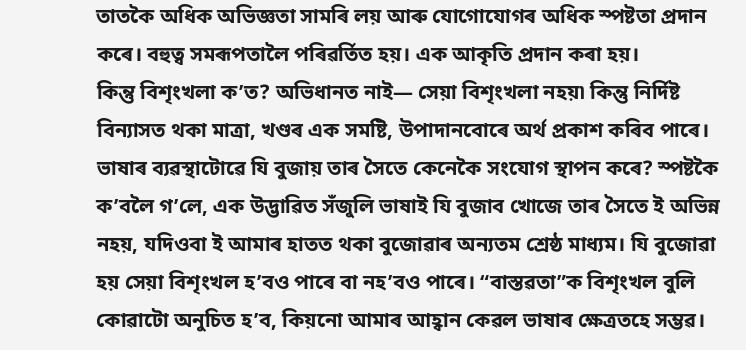তাতকৈ অধিক অভিজ্ঞতা সামৰি লয় আৰু যোগোযোগৰ অধিক স্পষ্টতা প্ৰদান কৰে। বহুত্ব সমৰূপতালৈ পৰিৱৰ্তিত হয়। এক আকৃতি প্ৰদান কৰা হয়।
কিন্তু বিশৃংখলা ক’ত? অভিধানত নাই— সেয়া বিশৃংখলা নহয়৷ কিন্তু নিৰ্দিষ্ট বিন্যাসত থকা মাত্ৰা, খণ্ডৰ এক সমষ্টি, উপাদানবোৰে অৰ্থ প্ৰকাশ কৰিব পাৰে।
ভাষাৰ ব্যৱস্থাটোৱে যি বুজায় তাৰ সৈতে কেনেকৈ সংযোগ স্থাপন কৰে? স্পষ্টকৈ ক’বলৈ গ’লে, এক উদ্ভাৱিত সঁজুলি ভাষাই যি বুজাব খোজে তাৰ সৈতে ই অভিন্ন নহয়, যদিওবা ই আমাৰ হাতত থকা বুজোৱাৰ অন্যতম শ্ৰেষ্ঠ মাধ্যম। যি বুজোৱা হয় সেয়া বিশৃংখল হ’বও পাৰে বা নহ’বও পাৰে। “বাস্তৱতা”ক বিশৃংখল বুলি কোৱাটো অনুচিত হ’ব, কিয়নো আমাৰ আহ্বান কেৱল ভাষাৰ ক্ষেত্ৰতহে সম্ভৱ।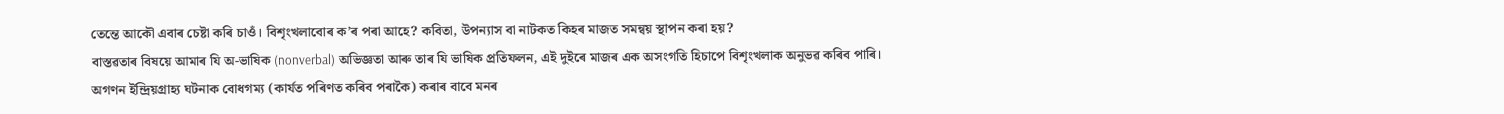তেন্তে আকৌ এবাৰ চেষ্টা কৰি চাওঁ। বিশৃংখলাবোৰ ক’ৰ পৰা আহে? কবিতা, উপন্যাস বা নাটকত কিহৰ মাজত সমন্বয় স্থাপন কৰা হয়?
বাস্তৱতাৰ বিষয়ে আমাৰ যি অ-ভাষিক (nonverbal) অভিজ্ঞতা আৰু তাৰ যি ভাষিক প্ৰতিফলন, এই দুইৰে মাজৰ এক অসংগতি হিচাপে বিশৃংখলাক অনুভৱ কৰিব পাৰি।
অগণন ইন্দ্ৰিয়গ্ৰাহ্য ঘটনাক বোধগম্য (কাৰ্যত পৰিণত কৰিব পৰাকৈ) কৰাৰ বাবে মনৰ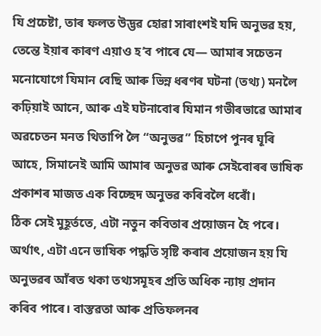যি প্ৰচেষ্টা, তাৰ ফলত উদ্ভৱ হোৱা সাৰাংশই যদি অনুভৱ হয়, তেন্তে ইয়াৰ কাৰণ এয়াও হ’ব পাৰে যে— আমাৰ সচেতন মনোযোগে যিমান বেছি আৰু ভিন্ন ধৰণৰ ঘটনা (তথ্য) মনলৈ কঢ়িয়াই আনে, আৰু এই ঘটনাবোৰ যিমান গভীৰভাৱে আমাৰ অৱচেতন মনত থিতাপি লৈ “অনুভৱ” হিচাপে পুনৰ ঘূৰি আহে, সিমানেই আমি আমাৰ অনুভৱ আৰু সেইবোৰৰ ভাষিক প্ৰকাশৰ মাজত এক বিচ্ছেদ অনুভৱ কৰিবলৈ ধৰোঁ।
ঠিক সেই মুহূর্ততে, এটা নতুন কবিতাৰ প্ৰয়োজন হৈ পৰে। অৰ্থাৎ, এটা এনে ভাষিক পদ্ধতি সৃষ্টি কৰাৰ প্ৰয়োজন হয় যি অনুভৱৰ আঁৰত থকা তথ্যসমূহৰ প্ৰতি অধিক ন্যায় প্ৰদান কৰিব পাৰে। বাস্তৱতা আৰু প্ৰতিফলনৰ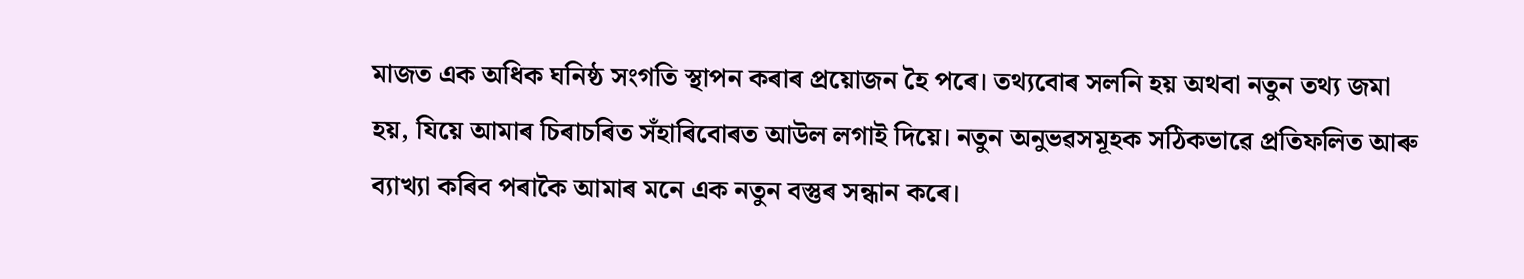মাজত এক অধিক ঘনিষ্ঠ সংগতি স্থাপন কৰাৰ প্ৰয়োজন হৈ পৰে। তথ্যবোৰ সলনি হয় অথবা নতুন তথ্য জমা হয়, যিয়ে আমাৰ চিৰাচৰিত সঁহাৰিবোৰত আউল লগাই দিয়ে। নতুন অনুভৱসমূহক সঠিকভাৱে প্ৰতিফলিত আৰু ব্যাখ্যা কৰিব পৰাকৈ আমাৰ মনে এক নতুন বস্তুৰ সন্ধান কৰে।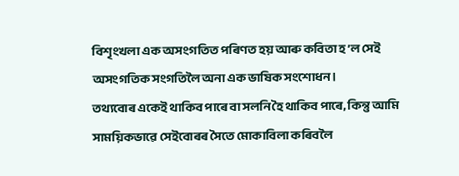বিশৃংখলা এক অসংগতিত পৰিণত হয় আৰু কবিতা হ’ল সেই অসংগতিক সংগতিলৈ অনা এক ভাষিক সংশোধন।
তথ্যবোৰ একেই থাকিব পাৰে বা সলনি হৈ থাকিব পাৰে, কিন্তু আমি সাময়িকভাৱে সেইবোৰৰ সৈতে মোকাবিলা কৰিবলৈ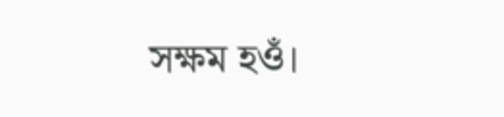সক্ষম হওঁ।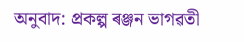অনুবাদ: প্ৰকল্প ৰঞ্জন ভাগৱতী